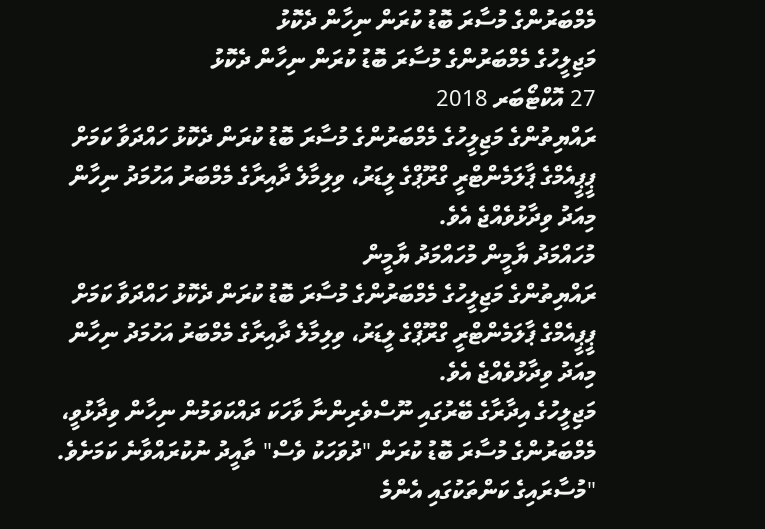މެމްބަރުންގެ މުސާރަ ބޮޑު ކުރަން ނިހާން ދެކޮޅު
މަޖިލީހުގެ މެމްބަރުންގެ މުސާރަ ބޮޑު ކުރަން ނިހާން ދެކޮޅު
27 އޮކްޓޯބަރ 2018
ރައްޔިތުންގެ މަޖިލީހުގެ މެމްބަރުންގެ މުސާރަ ބޮޑު ކުރަން ދެކޮޅު ހައްދަވާ ކަމަށް ޕީޕީއެމްގެ ޕާލަމެންޓްރީ ގްރޫޕްގެ ލީޑަރު، ވިލިމާލެ ދާއިރާގެ މެމްބަރު އަހުމަދު ނިހާން މިއަދު ވިދާޅުވެއްޖެ އެވެ.
މުހައްމަދު ޔާމީން މުހައްމަދު ޔާމީން
ރައްޔިތުންގެ މަޖިލީހުގެ މެމްބަރުންގެ މުސާރަ ބޮޑު ކުރަން ދެކޮޅު ހައްދަވާ ކަމަށް ޕީޕީއެމްގެ ޕާލަމެންޓްރީ ގްރޫޕްގެ ލީޑަރު، ވިލިމާލެ ދާއިރާގެ މެމްބަރު އަހުމަދު ނިހާން މިއަދު ވިދާޅުވެއްޖެ އެވެ.
މަޖިލީހުގެ އިދާރާގެ ބޭރުގައި ނޫސްވެރިންނާ ވާހަކަ ދައްކަވަމުން ނިހާން ވިދާޅުވީ، މެމްބަރުންގެ މުސާރަ ބޮޑު ކުރަން "ދުވަހަކު ވެސް" ތާއީދު ނުކުރައްވާނެ ކަމަށެވެ.
"މުސާރައިގެ ކަންތަކުގައި އެންމެ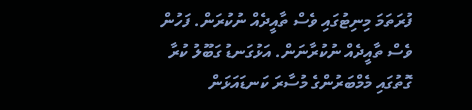ފުރަތަމަ މިނިޓުގައި ވެސް ތާއީދެއް ނުކުރަން. ފަހުން ވެސް ތާއީދެއް ނުކުރާނަން. އަޅުގަނޑު ގަބޫލު ކުރާ ގޮތުގައި މެމްބަރުންގެ މުސާރަ ކަނޑައަޅަން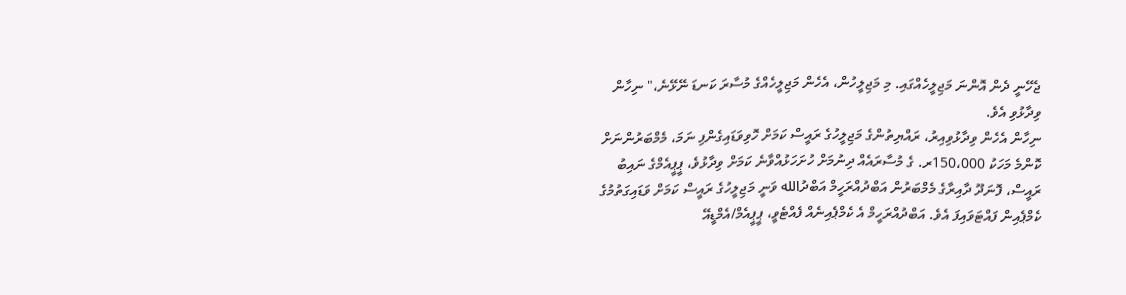ޖެހޭނީ ދެން އޮންނަ މަޖިލީހެއްގައި. މި މަޖިލީހުން، އެހެން މަޖިލީހެއްގެ މުސާރަ ކަނޑަ ނޭޅޭނެ،" ނިހާން ވިދާޅުވި އެވެ.
ނިހާން އެހެން ވިދާޅުވިއިރު، ރައްޔިތުންގެ މަޖިލީހުގެ ރައީސް ކަމަށް ހޮވިވަޑައިގެންފި ނަމަ، މެމްބަރުންނަށް ކޮންމެ މަހަކު 150،000ރ. ގެ މުސާރައެއް ދިނުމަށް ހުށަހަޅުއްވާނެ ކަމަށް ވިދާޅުވެ، ޕީޕީއެމްގެ ނައިބު ރައީސް، ފޮނަދޫ ދާއިރާގެ މެމްބަރުން އަބްދުއްރަހީމް އަބްދުالله ވަނީ މަޖިލީހުގެ ރައީސް ކަމަށް ވަޑައިގަތުމުގެ ކެމްޕެއިން ފައްޓަވައިފަ އެވެ. އަބްދުއްރަހީމް އެ ކެމްޕެއިނެއް ފެއްޓެވީ، ޕީޕީއެމް/އެމްޑީއޭ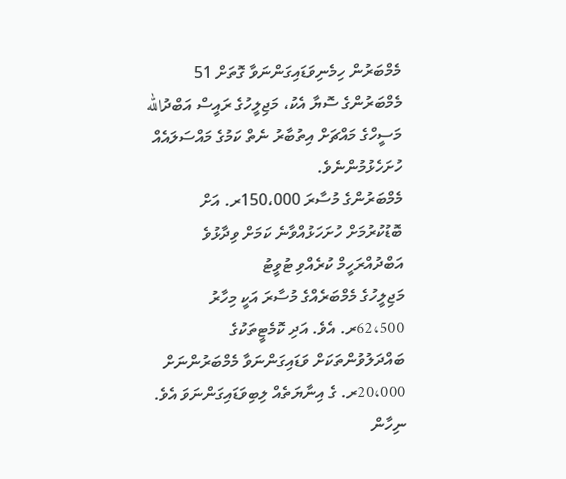މެމްބަރުން ހިމެނިވަޑައިގަންނަވާ ގޮތަށް 51 މެމްބަރުންގެ ސޮޔާ އެކު، މަޖިލީހުގެ ރައީސް އަބްދުالله މަސީހްގެ މައްޗަށް އިތުބާރު ނެތް ކަމުގެ މައްސަލައެއް ހުށަހެޅުމުންނެވެ.
މެމްބަރުންގެ މުސާރަ 150،000ރ. އަށް ބޮޑުކުރުމަށް ހުށަހަޅުއްވާނެ ކަމަށް ވިދާޅުވެ އަބްދުއްރަހީމް ކުރެއްވި ޓުވީޓު
މަޖިލީހުގެ މެމްބަރެއްގެ މުސާރަ އަކީ މިހާރު 62،500ރ. އެވެ. އަދި ކޮމެޓީތަކުގެ ބައްދަލުވުންތަކަށް ވަޑައިގަންނަވާ މެމްބަރުންނަށް 20،000ރ. ގެ އިނާޔަތެއް ލިބިވަޑައިގަންނަވަ އެވެ.
ނިހާން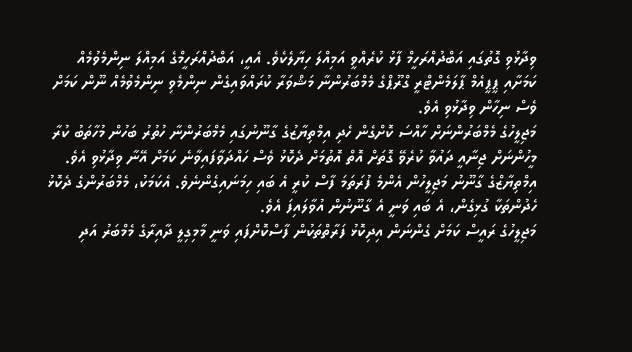ވިދާޅުވި ގޮތުގައި އަބްދުއްރަހީމް ފާޅު ކުރެއްވީ އަމިއްލަ ހިޔާލެކެވެ. އެއީ، އަބްދުއްރަހީމްގެ އަމިއްލަ ނިންމެވުމެއް ކަމަށާއި ޕީޕީއެމް ޕާލަމެންޓްރީ ގްރޫޕްގެ މެމްބަރުންނާ މަޝްވަރާ ކުރައްވައިގެން ނިންމެވި ނިންމެވުމެއް ނޫން ކަމަށް ވެސް ނިހާން ވިދާޅުވި އެވެ.
މަޖިލީހުގެ މެމްބަރުންނަށް ހާއްސަ ކޮށްގެން ހެދި އިމްތިޔާޒުގެ ގާނޫނުގައި މެމްބަރުންނާ ހުތުރު ބަހުން މުހާތަބު ކުރާ މީހުންނަށް ޖިނާއީ ދައުވާ ކުރެވޭ ގޮތަށް އޮތް އޮތުމަށް ދެކޮޅު ވެސް ހައްދަވާފައިވާނެ ކަމަށް އޭނާ ވިދާޅުވި އެވެ. އިމްތިޔާޒްގެ ގާނޫނު މަޖިލީހުން އެންމެ ފުރަތަމަ ފާސް ކުރީ އެ ބައި ހިމަނައިގެންނެވެ. އެކަމަކު، މެމްބަރުންގެ ދެކޮޅު ހެދުންތަކާ ގުޅިގެން، އެ ބައި ވަނީ އެ ގާނޫނުން އުވާލައިފަ އެވެ.
މަޖިލީހުގެ ރައީސް ކަމަށް ގެންނަން އިދިކޮޅު ފަރާތްތަކުން ފާސްކޮށްފައި ވަނީ މާމިގިލީ ދާއިރާގެ މެމްބަރު އަދި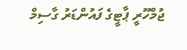ޖުމްހޫރީ ޕާޓީގެ ފައުންޑަރު ގާސިމް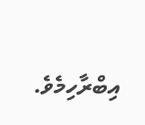އިބްރާހިމެވެ.